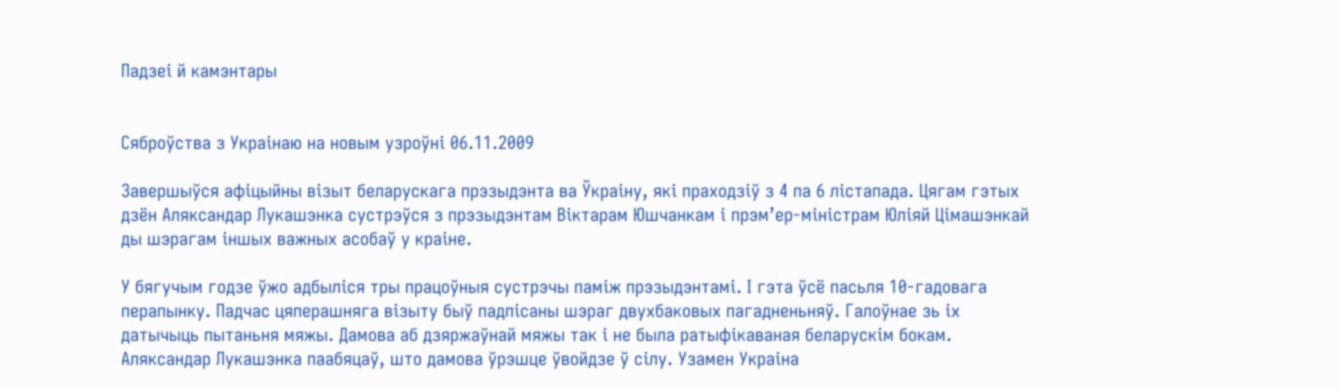Падзеі й камэнтары


Сяброўства з Украінаю на новым узроўні 06.11.2009

Завершыўся афіцыйны візыт беларускага прэзыдэнта ва Ўкраіну, які праходзіў з 4 па 6 лістапада. Цягам гэтых дзён Аляксандар Лукашэнка сустрэўся з прэзыдэнтам Віктарам Юшчанкам і прэм’ер-міністрам Юліяй Цімашэнкай ды шэрагам іншых важных асобаў у краіне.

У бягучым годзе ўжо адбыліся тры працоўныя сустрэчы паміж прэзыдэнтамі. І гэта ўсё пасьля 10-гадовага перапынку. Падчас цяперашняга візыту быў падпісаны шэраг двухбаковых пагадненьняў. Галоўнае зь іх датычыць пытаньня мяжы. Дамова аб дзяржаўнай мяжы так і не была ратыфікаваная беларускім бокам. Аляксандар Лукашэнка паабяцаў, што дамова ўрэшце ўвойдзе ў сілу. Узамен Украіна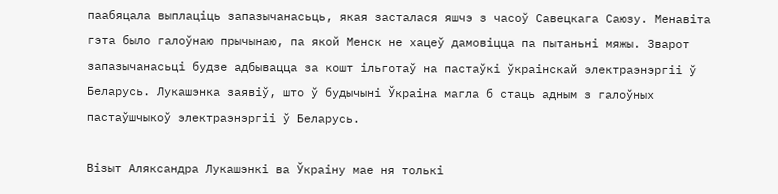паабяцала выплаціць запазычанасьць, якая засталася яшчэ з часоў Савецкага Саюзу. Менавіта гэта было галоўнаю прычынаю, па якой Менск не хацеў дамовіцца па пытаньні мяжы. Зварот запазычанасьці будзе адбывацца за кошт ільготаў на пастаўкі ўкраінскай электраэнэргіі ў Беларусь. Лукашэнка заявіў, што ў будычыні Ўкраіна магла б стаць адным з галоўных пастаўшчыкоў электраэнэргіі ў Беларусь.

Візыт Аляксандра Лукашэнкі ва Ўкраіну мае ня толькі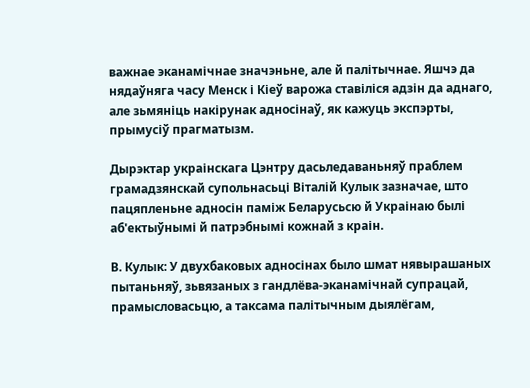важнае эканамічнае значэньне, але й палітычнае. Яшчэ да нядаўняга часу Менск і Кіеў варожа ставіліся адзін да аднаго, але зьмяніць накірунак адносінаў, як кажуць экспэрты, прымусіў прагматызм.

Дырэктар украінскага Цэнтру дасьледаваньняў праблем грамадзянскай супольнасьці Віталій Кулык зазначае, што пацяпленьне адносін паміж Беларусьсю й Украінаю былі аб'ектыўнымі й патрэбнымі кожнай з краін.

В. Кулык: У двухбаковых адносінах было шмат нявырашаных пытаньняў, зьвязаных з гандлёва-эканамічнай супрацай, прамысловасьцю, а таксама палітычным дыялёгам,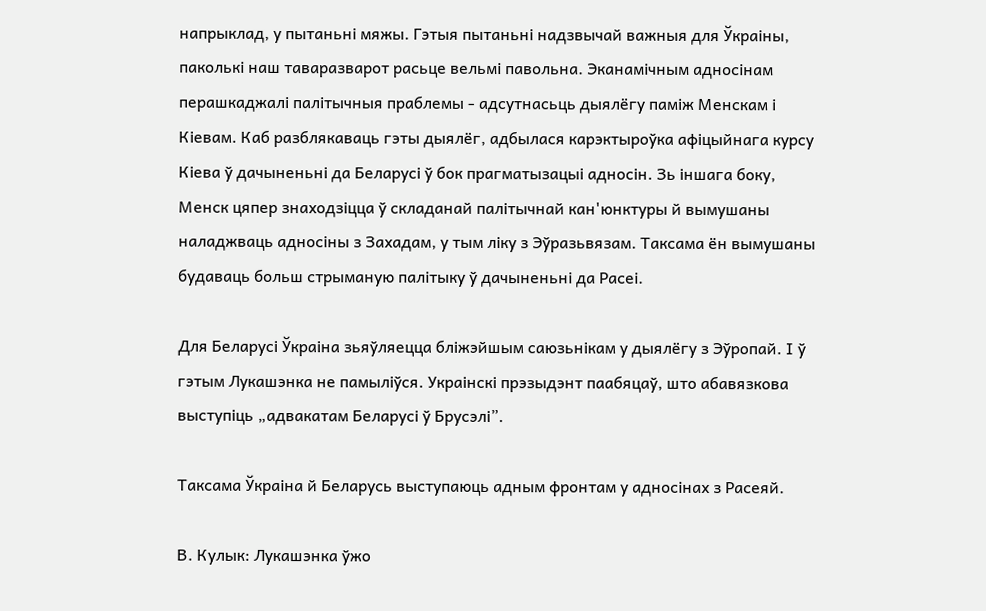напрыклад, у пытаньні мяжы. Гэтыя пытаньні надзвычай важныя для Ўкраіны, паколькі наш таваразварот расьце вельмі павольна. Эканамічным адносінам перашкаджалі палітычныя праблемы - адсутнасьць дыялёгу паміж Менскам і Кіевам. Каб разблякаваць гэты дыялёг, адбылася карэктыроўка афіцыйнага курсу Кіева ў дачыненьні да Беларусі ў бок прагматызацыі адносін. Зь іншага боку, Менск цяпер знаходзіцца ў складанай палітычнай кан'юнктуры й вымушаны наладжваць адносіны з Захадам, у тым ліку з Эўразьвязам. Таксама ён вымушаны будаваць больш стрыманую палітыку ў дачыненьні да Расеі.

Для Беларусі Ўкраіна зьяўляецца бліжэйшым саюзьнікам у дыялёгу з Эўропай. І ў гэтым Лукашэнка не памыліўся. Украінскі прэзыдэнт паабяцаў, што абавязкова выступіць „адвакатам Беларусі ў Брусэлі”.

Таксама Ўкраіна й Беларусь выступаюць адным фронтам у адносінах з Расеяй.

В. Кулык: Лукашэнка ўжо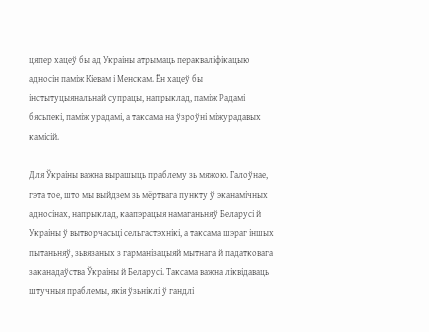цяпер хацеў бы ад Украіны атрымаць перакваліфікацыю адносін паміж Кіевам і Менскам. Ён хацеў бы інстытуцыянальнай супрацы, напрыклад, паміж Радамі бясьпекі, паміж урадамі, а таксама на ўзроўні міжурадавых камісій.

Для Ўкраіны важна вырашыць праблему зь мяжою. Галоўнае, гэта тое, што мы выйдзем зь мёртвага пункту ў эканамічных адносінах, напрыклад, каапэрацыя намаганьняў Беларусі й Украіны ў вытворчасьці сельгастэхнікі, а таксама шэраг іншых пытаньняў, зьвязаных з гарманізацыяй мытнага й падатковага заканадаўства Ўкраіны й Беларусі. Таксама важна ліквідаваць штучныя праблемы, якія ўзьніклі ў гандлі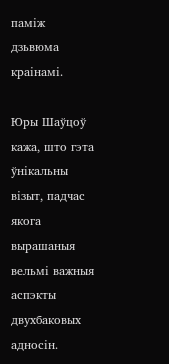паміж дзьвюма краінамі.

Юры Шаўцоў кажа, што гэта ўнікальны візыт, падчас якога вырашаныя вельмі важныя аспэкты двухбаковых адносін.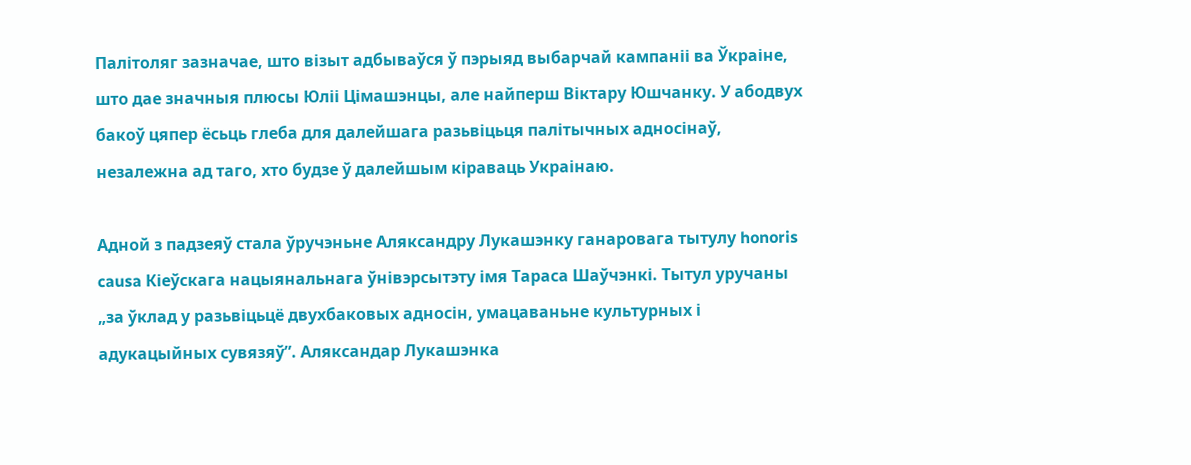Палітоляг зазначае, што візыт адбываўся ў пэрыяд выбарчай кампаніі ва Ўкраіне, што дае значныя плюсы Юліі Цімашэнцы, але найперш Віктару Юшчанку. У абодвух бакоў цяпер ёсьць глеба для далейшага разьвіцьця палітычных адносінаў, незалежна ад таго, хто будзе ў далейшым кіраваць Украінаю.

Адной з падзеяў стала ўручэньне Аляксандру Лукашэнку ганаровага тытулу honoris causa Кіеўскага нацыянальнага ўнівэрсытэту імя Тараса Шаўчэнкі. Тытул уручаны „за ўклад у разьвіцьцё двухбаковых адносін, умацаваньне культурных і адукацыйных сувязяў”. Аляксандар Лукашэнка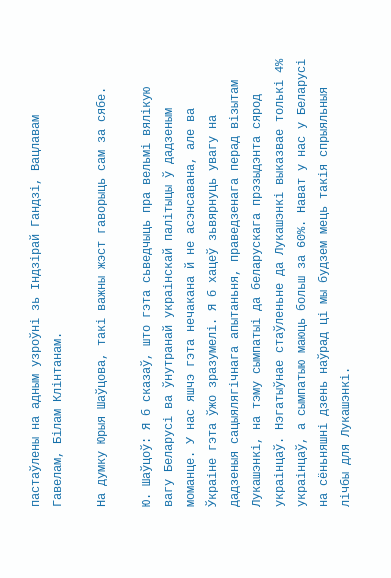пастаўлены на адным узроўні зь Індзірай Гандзі, Вацлавам Гавелам, Білам Клінтанам.

На думку Юрыя Шаўцова, такі важны жэст гаворыць сам за сябе.

Ю. Шаўцоў: Я б сказаў, што гэта сьведчыць пра вельмі вялікую вагу Беларусі ва ўнутранай украінскай палітыцы ў дадзеным моманце. У нас яшчэ гэта нечакана й не асэнсавана, але ва Ўкраіне гэта ўжо зразумелі. Я б хацеў зьвярнуць увагу на дадзеныя сацыялягічнага апытаньня, праведзенага перад візытам Лукашэнкі, на тэму сымпатыі да беларускага прэзыдэнта сярод украінцаў. Нэгатыўнае стаўленьне да Лукашэнкі выказвае толькі 4% украінцаў, а сымпатыю маюць больш за 60%. Нават у нас у Беларусі на сёньняшні дзень наўрад ці мы будзем мець такія спрыяльныя лічбы для Лукашэнкі.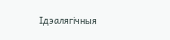Ідэалягічныя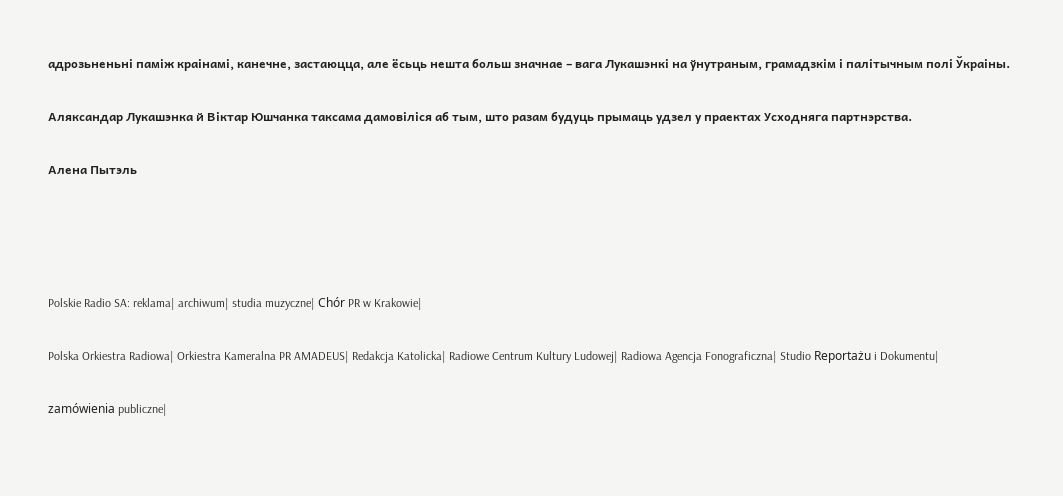адрозьненьні паміж краінамі, канечне, застаюцца, але ёсьць нешта больш значнае – вага Лукашэнкі на ўнутраным, грамадзкім і палітычным полі Ўкраіны.

Аляксандар Лукашэнка й Віктар Юшчанка таксама дамовіліся аб тым, што разам будуць прымаць удзел у праектах Усходняга партнэрства.

Алена Пытэль




Polskie Radio SA: reklama| archiwum| studia muzyczne| Chór PR w Krakowie|

Polska Orkiestra Radiowa| Orkiestra Kameralna PR AMADEUS| Redakcja Katolicka| Radiowe Centrum Kultury Ludowej| Radiowa Agencja Fonograficzna| Studio Reportażu i Dokumentu|

zamówienia publiczne|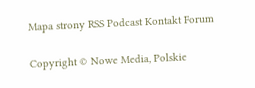Mapa strony RSS Podcast Kontakt Forum

Copyright © Nowe Media, Polskie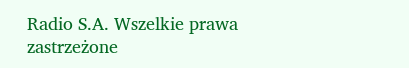Radio S.A. Wszelkie prawa zastrzeżone